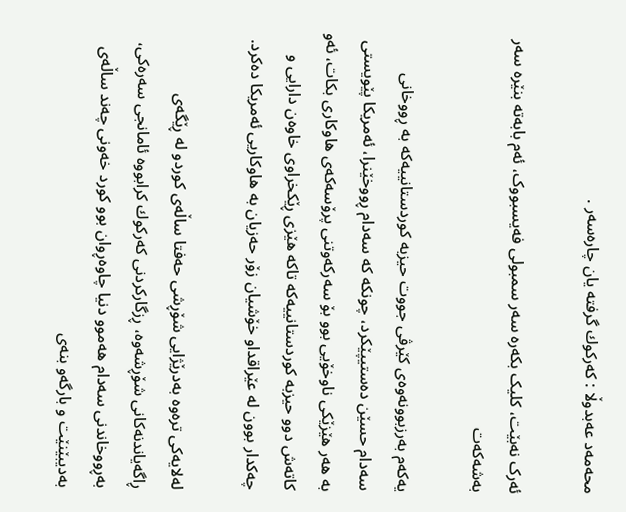محه‌مه‌د عه‌بدوڵا : كه‌ركوك گرفته‌ یان چاره‌سه‌ر .

ئەرک نەبێت، کلیک بکەرە سەر سمبولی فەیسبووک، ئەم بابەتە بنێرە سەر بەشەکەت

یه‌كه‌م به‌رزبوونه‌وه‌ی كێرڤی جووت حیزبه‌ كوردستانییه‌كه‌ به‌ ڕووخانی سه‌دام حسێن ده‌ستیپێكرد، چونكه‌ كه‌ سه‌دام ڕووخێنرا، ئه‌مریكا پێویستی به‌ هه‌ر هێزێكی ناوخۆیی بوو بۆ سه‌ركه‌وتنی پرۆسه‌كه‌ی هاوكاری بكات، ئه‌و كاته‌ش دوو حیزبه‌ كوردستانییه‌كه‌ تاكه‌ هێزی ڕێكخراوی خاوه‌ن دارایی و چه‌كدار بوون له‌ عێراقداو خۆشیان زۆر حه‌زیان به‌ هاوكاریی ئه‌مریكا ده‌كرد.

له‌لایه‌كی تره‌وه‌ به‌درێژایی شۆڕشی حه‌فتا ساڵه‌ی كوردو له‌ ڕێگه‌ی ڕاگه‌یاندنه‌كانی شۆڕشه‌وه‌، ڕزگاركردنی كه‌ركوك كرابووه‌ ئامانجی سه‌ره‌كی، به‌ڕووخاندنی سه‌دام هه‌موو دنیا چاوه‌ڕوان بوو كورد خه‌ونی چه‌ند ساڵه‌ی به‌دیبێنێت و بارگه‌و بنه‌ی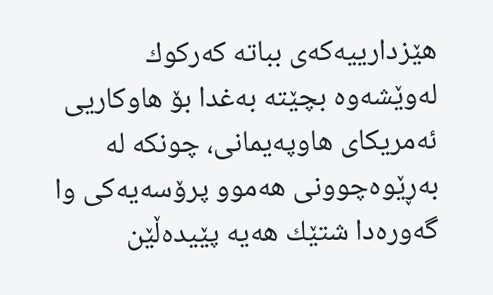هێزدارییه‌كه‌ی بباته‌ كه‌ركوك له‌وێشه‌وه‌ بچێته‌ به‌غدا بۆ هاوكاریی ئه‌مریكای هاوپه‌یمانی، چونكه‌ له‌ به‌ڕێوه‌چوونی هه‌موو پرۆسه‌یه‌كی وا گه‌وره‌دا شتێك هه‌یه‌ پێیده‌ڵێن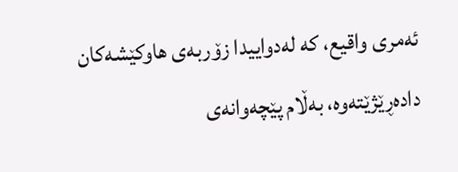ئه‌مری واقیع، كه‌ له‌دواییدا زۆربه‌ی هاوكێشه‌كان داده‌ڕێژێته‌وه‌، به‌ڵام پێچه‌وانه‌ی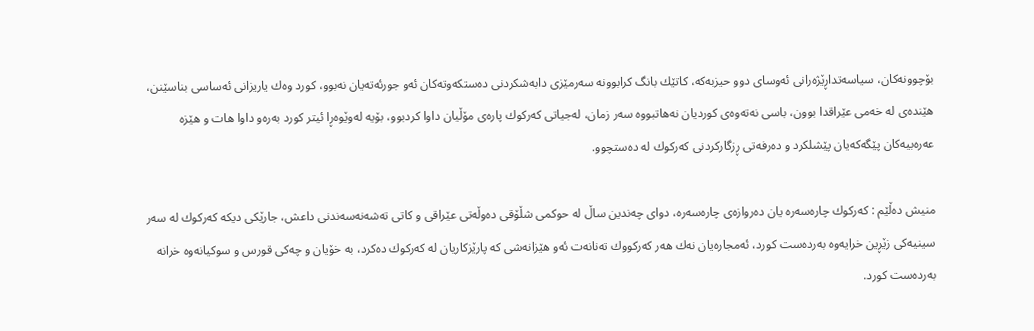بۆچوونه‌كان، سیاسه‌تداڕێژه‌رانی ئه‌وسای دوو حیزبه‌كه‌، كاتێك بانگ كرابوونه‌ سه‌رمێزی دابه‌شكردنی ده‌ستكه‌وته‌كان ئه‌و جورئه‌ته‌یان نه‌بوو، كورد وه‌ك یاریزانی ئه‌ساسی بناسێنن، هێنده‌ی له‌ خه‌می عێراقدا بوون، باسی نه‌ته‌وه‌ی كوردیان نه‌هاتبووه‌ سه‌ر زمان، له‌جیاتی كه‌ركوك پاره‌ی مۆڵیان داوا كردبوو، بۆیه‌ له‌وێوه‌ڕا ئیتر كورد به‌ره‌و داوا هات و هێزه‌ عه‌ره‌بیه‌كان پێگه‌كه‌یان پێشلكرد و ده‌رفه‌تی ڕزگاركردنی كه‌ركوك له‌ ده‌ستچوو.

منیش ده‌ڵێم : كه‌ركوك چاره‌سه‌ره‌ یان ده‌روازه‌ی چاره‌سه‌ره‌، دوای چه‌ندین ساڵ له‌ حوكمی شڵۆقی ده‌وڵه‌تی عێراقی و كاتی ته‌شه‌نه‌سه‌ندنی داعش، جارێكی دیكه‌ كه‌ركوك له‌ سه‌ر سینیه‌كی زێڕین خرایه‌وه‌ به‌رده‌ست كورد، ئه‌مجاره‌یان نه‌ك هه‌ر كه‌ركووك ته‌نانه‌ت ئه‌و هێزانه‌شی كه‌ پارێزكاریان له‌ كه‌ركوك ده‌كرد، به‌ خۆیان و چه‌كی قورس و سوكیانه‌وه‌ خرانه‌ به‌رده‌ست كورد.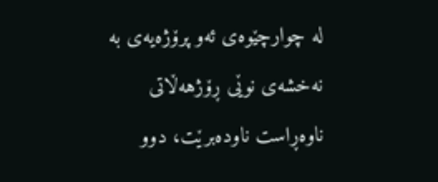له‌ چوارچێوه‌ی ئه‌و پرۆژه‌یه‌ی به‌ نه‌خشه‌ی نوێی ڕۆژهه‌ڵاتی ناوه‌ڕاست ناوده‌برێت، دوو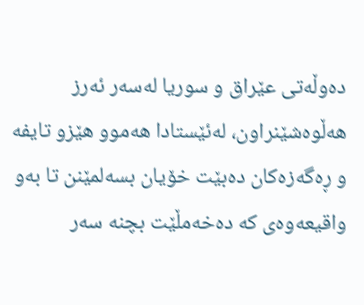ده‌وڵه‌تی عێراق و سوریا له‌سه‌ر ئه‌رز هه‌ڵوه‌شێنراون، له‌ئێستادا هه‌موو هێزو تایفه‌ و ڕه‌گه‌زه‌كان ده‌بێت خۆیان بسه‌لمێنن تا به‌و واقیعه‌وه‌ی كه‌ ده‌خه‌مڵێت بچنه‌ سه‌ر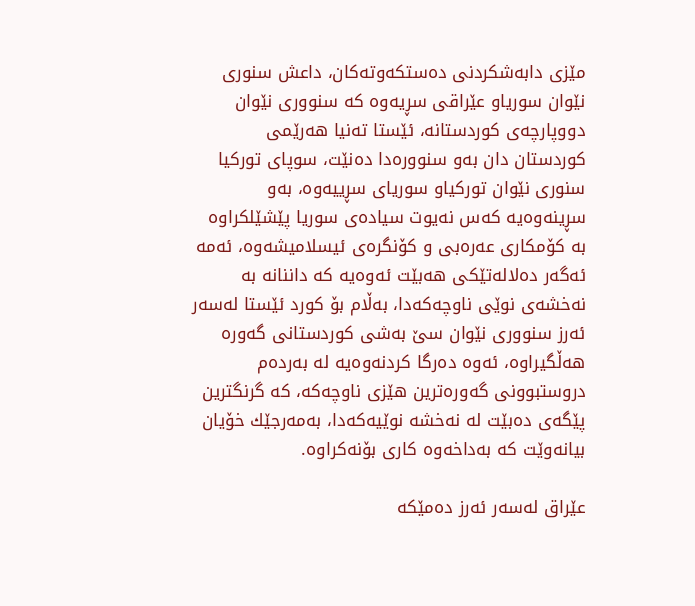مێزی دابه‌شكردنی ده‌ستكه‌وته‌كان، داعش سنوری نێوان سوریاو عێراقی سڕیه‌وه‌ كه‌ سنووری نێوان دووپارچه‌ی كوردستانه‌، ئێستا ته‌نیا هه‌رێمی كوردستان دان به‌و سنووره‌دا ده‌نێت، سوپای توركیا سنوری نێوان توركیاو سوریای سڕییه‌وه‌، به‌و سڕینه‌وه‌یه‌ كه‌س نه‌یوت سیاده‌ی سوریا پێشێلكراوه‌ به‌ كۆمكاری عه‌ره‌بی و كۆنگره‌ی ئیسلامیشه‌وه‌، ئه‌مه‌ ئه‌گه‌ر ده‌لاله‌تێكی هه‌بێت ئه‌وه‌یه‌ كه‌ داننانه‌ به‌ نه‌خشه‌ی نوێی ناوچه‌كه‌دا، به‌ڵام بۆ كورد ئێستا له‌سه‌ر ئه‌رز سنووری نێوان سێ به‌شی كوردستانی گه‌وره‌ هه‌ڵگیراوه‌، ئه‌وه‌ ده‌رگا كردنه‌وه‌یه‌ له‌ به‌رده‌م دروستبوونی گه‌وره‌ترین هێزی ناوچه‌كه‌، كه‌ گرنگترین پێگه‌ی ده‌بێت له‌ نه‌خشه‌ نوێیه‌كه‌دا، به‌مه‌رجێك خۆیان بیانه‌وێت كه‌ به‌داخه‌وه‌ كاری بۆنه‌كراوه‌.

عێراق له‌سه‌ر ئه‌رز ده‌مێكه‌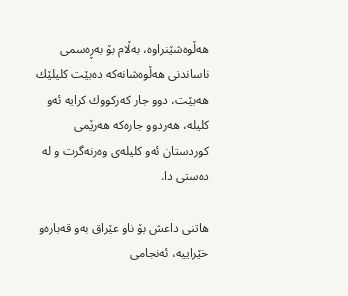هه‌ڵوه‌شێنراوه‌، به‌ڵام بۆ به‌ڕه‌سمی ناساندنی هه‌ڵوه‌شانه‌كه‌ ده‌بێت كلیلێك هه‌بێت، دوو جار كه‌ركووك كرایه‌ ئه‌و كلیله‌، هه‌ردوو جاره‌كه‌ هه‌رێمی كوردستان ئه‌و كلیله‌ی وه‌رنه‌گرت و له‌ ده‌ستی دا.

هاتنی داعش بۆ ناو عێراق به‌و قه‌باره‌و خێراییه‌، ئه‌نجامی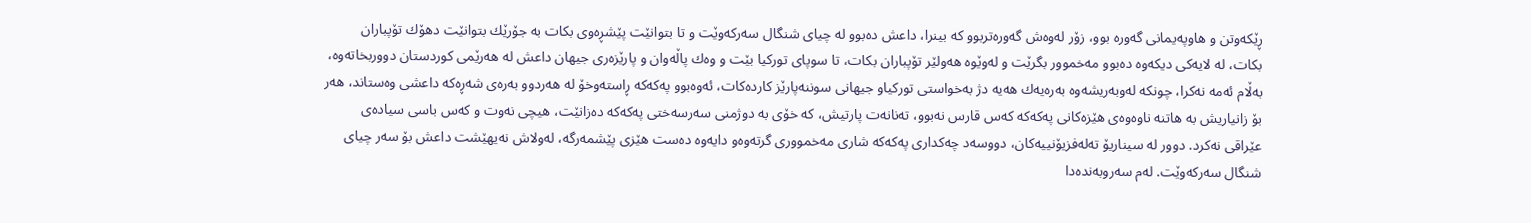ڕێكه‌وتن و هاوپه‌یمانی گه‌وره‌ بوو، زۆر له‌وه‌ش گه‌وره‌تربوو كه‌ بینرا، داعش ده‌بوو له‌ چیای شنگال سه‌ركه‌وێت و تا بتوانێت پێشڕه‌وی بكات به‌ جۆرێك بتوانێت دهۆك تۆپباران بكات، له‌ لایه‌كی دیكه‌وه‌ ده‌بوو مه‌خموور بگرێت و له‌وێوه‌ هه‌ولێر تۆپباران بكات، تا سوپای توركیا بێت و وه‌ك پاڵه‌وان و پارێزه‌ری جیهان داعش له‌ هه‌رێمی كوردستان دووربخاته‌وه‌، به‌ڵام ئه‌مه‌ نه‌كرا، چونكه‌ له‌وبه‌ریشه‌وه‌ به‌ره‌یه‌ك هه‌یه‌ دژ به‌خواستی توركیاو جیهانی سوننه‌پارێز كارده‌كات، ئه‌وه‌بوو په‌كه‌كه‌ ڕاسته‌وخۆ له‌ هه‌ردوو به‌ره‌ی شه‌ڕه‌كه‌ داعشی وه‌ستاند، هه‌ر بۆ زانیاریش به‌ هاتنه‌ ناوه‌وه‌ی هێزه‌كانی په‌كه‌كه‌ كه‌س قارس نه‌بوو، ته‌نانه‌ت پارتیش، كه‌ خۆی به‌ دوژمنی سه‌رسه‌ختی په‌كه‌كه‌ ده‌زانێت، هیچی نه‌وت و كه‌س باسی سیاده‌ی عێراقی نه‌كرد. دوور له‌ سیناریۆ ته‌له‌فزیۆنییه‌كان، دووسه‌د چه‌كداری په‌كه‌كه‌ شاری مه‌خمووری گرته‌وه‌و دایه‌وه‌ ده‌ست هێزی پێشمه‌رگه‌، له‌ولاش نه‌یهێشت داعش بۆ سه‌ر چیای شنگال سه‌ركه‌وێت. له‌م سه‌روبه‌نده‌دا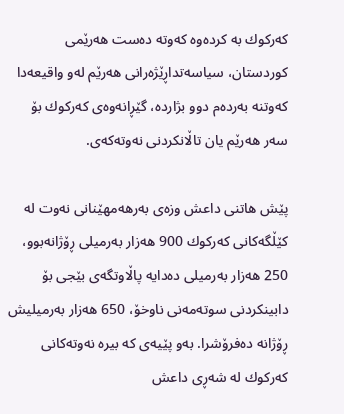كه‌ركوك به‌ كرده‌وه‌ كه‌وته‌ ده‌ست هه‌رێمی كوردستان، سیاسه‌تداڕێژه‌رانی هه‌رێم له‌و واقیعه‌دا كه‌وتنه‌ به‌رده‌م دوو بژارده‌، گێڕانه‌وه‌ی كه‌ركوك بۆ سه‌ر هه‌رێم یان تاڵانكردنی نه‌وته‌كه‌ی.

پێش هاتنی داعش وزه‌ی به‌رهه‌مهێنانی نه‌وت له‌ كێڵگه‌كانی كه‌ركوك 900 هه‌زار به‌رمیلی ڕۆژانه‌بوو، 250 هه‌زار به‌رمیلی ده‌دایه‌ پاڵاوتگه‌ی بێجی بۆ دابینكردنی سوته‌مه‌نی ناوخۆ، 650 هه‌زار به‌رمیلیش ڕۆژانه‌ ده‌فرۆشرا. به‌و پێیه‌ی كه‌ بیره‌ نه‌وته‌كانی كه‌ركوك له‌ شه‌ڕی داعش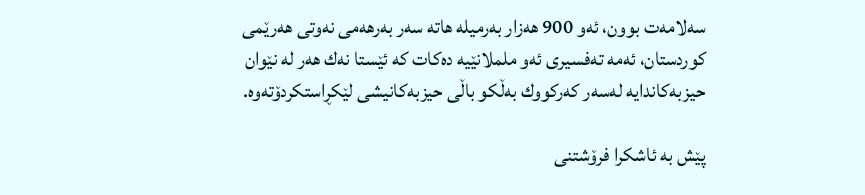سه‌لامه‌ت بوون، ئه‌و 900 هه‌زار به‌رمیله‌ هاته‌ سه‌ر به‌رهه‌می نه‌وتی هه‌رێمی كوردستان، ئه‌مه‌ ته‌فسیری ئه‌و ململانێیه‌ ده‌كات كه‌ ئێستا نه‌ك هه‌ر له‌ نێوان حیزبه‌كاندایه‌ له‌سه‌ر كه‌ركووك به‌ڵكو باڵی حیزبه‌كانیشی لێكڕاستكردۆته‌وه‌.

پێش به‌ ئاشكرا فرۆشتنی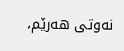نه‌وتی هه‌رێم،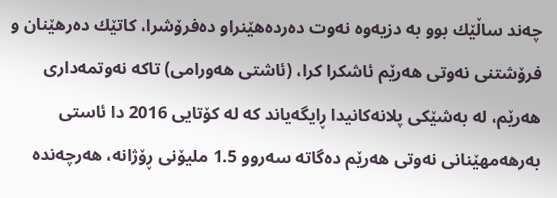چه‌ند ساڵێك بوو به‌ دزیه‌وه‌ نه‌وت ده‌رده‌هێنراو ده‌فرۆشرا، كاتێك ده‌رهێنان و فرۆشتنی نه‌وتی هه‌رێم ئاشكرا كرا، (ئاشتی هه‌ورامی) تاكه‌ نه‌وتمه‌داری هه‌رێم، له‌ به‌شێكی پلانه‌كانیدا ڕایگه‌یاند كه‌ له‌ كۆتایی 2016 دا ئاستی به‌رهه‌مهێنانی نه‌وتی هه‌رێم ده‌گاته‌ سه‌روو 1.5 ملیۆنی ڕۆژانه‌، هه‌رچه‌نده‌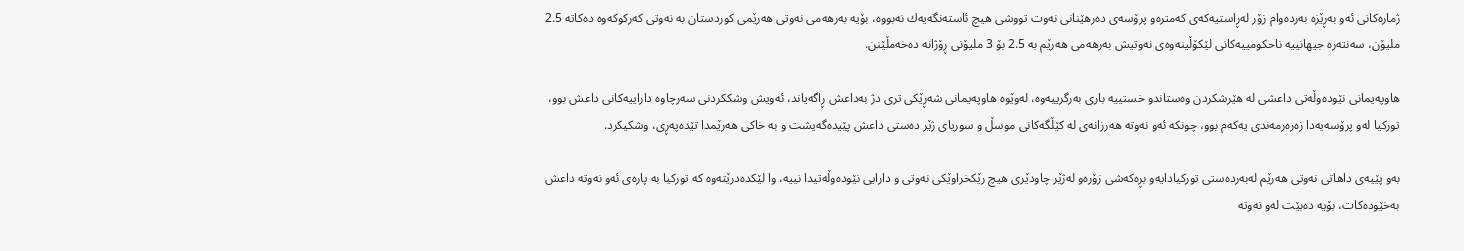ژماره‌كانی ئه‌و به‌ڕێزه‌ به‌رده‌وام زۆر له‌ڕاستیه‌كه‌ی كه‌متره‌و پرۆسه‌ی ده‌رهێنانی نه‌وت تووشی هیچ ئاسته‌نگه‌یه‌ك نه‌بووه‌، بۆیه‌ به‌رهه‌می نه‌وتی هه‌رێمی كوردستان به‌ نه‌وتی كه‌ركوكه‌وه‌ ده‌كاته‌ 2.5 ملیۆن، سه‌نته‌ره‌ جیهانییه ناحكومييه‌كانی لێكۆڵینه‌وه‌ی نه‌وتیش به‌رهه‌می هه‌رێم به‌ 2.5 بۆ 3 ملیۆنی ڕۆژانه‌ ده‌خه‌مڵێنن.

هاوپه‌یمانی نێوده‌وڵه‌تی داعشی له‌ هێرشكردن وه‌ستاندو خستییه‌ باری به‌رگرییه‌وه‌، له‌وێوه‌ هاوپه‌یمانی شه‌ڕێكی تری دژ به‌داعش ڕاگه‌یاند، ئه‌ویش وشككردنی سه‌رچاوه‌ داراییه‌كانی داعش بوو، توركیا له‌و پرۆسه‌یه‌دا زه‌ره‌رمه‌ندی یه‌كه‌م بوو، چونكه‌ ئه‌و نه‌وته‌ هه‌رزانه‌ی له‌ كێڵگه‌كانی موسڵ و سوریای ژێر ده‌ستی داعش پێیده‌گه‌یشت و به‌ خاكی هه‌رێمدا تێده‌په‌ڕی، وشكیكرد.

به‌و پێیه‌ی داهاتی نه‌وتی هه‌رێم له‌به‌رده‌ستی توركیادایه‌و بڕه‌كه‌شی زۆره‌و له‌ژێر چاودێری هیچ رێكخراوێكی نه‌وتی و دارایی نێوده‌وڵه‌تیدا نییه‌، وا لێكده‌درێته‌وه‌ كه‌ توركیا به‌ پاره‌ی ئه‌و نه‌وته‌ داعش به‌خێوده‌كات، بۆیه‌ ده‌بێت له‌و نه‌وته‌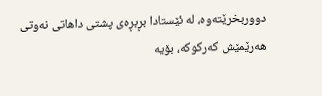دووربخرێته‌وه‌، له‌ ئێستادا بڕبڕه‌ی پشتی داهاتی نه‌وتی هه‌رێمێش كه‌ركوكه‌، بۆیه‌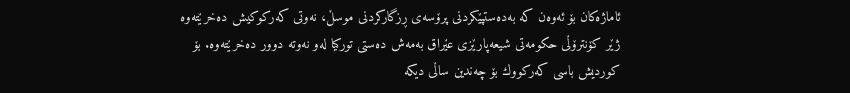ئاماژه‌كان بۆ ئه‌وه‌ن كه‌ به‌ده‌ستپێكردنی پرۆسه‌ی ڕزگاركردنی موسڵ، نه‌وتی كه‌ركوكیش ده‌خرێته‌وه‌ ژێر كۆنترۆڵی حكومه‌تی شیعه‌پارێزی عێراق به‌مه‌ش ده‌ستی توركیا له‌و نه‌وته‌ دوور ده‌خرێته‌وه‌. بۆ كوردیش باسی كه‌ركووك بۆ چه‌ندین ساڵی دیكه‌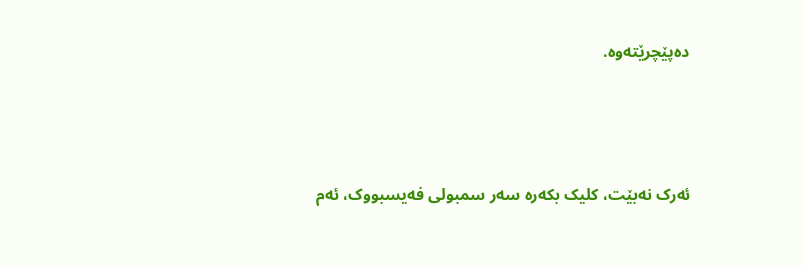ده‌پێچرێته‌وه‌.



ئەرک نەبێت، کلیک بکەرە سەر سمبولی فەیسبووک، ئەم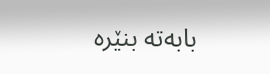بابەتە بنێرە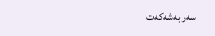سەر بەشەکەت